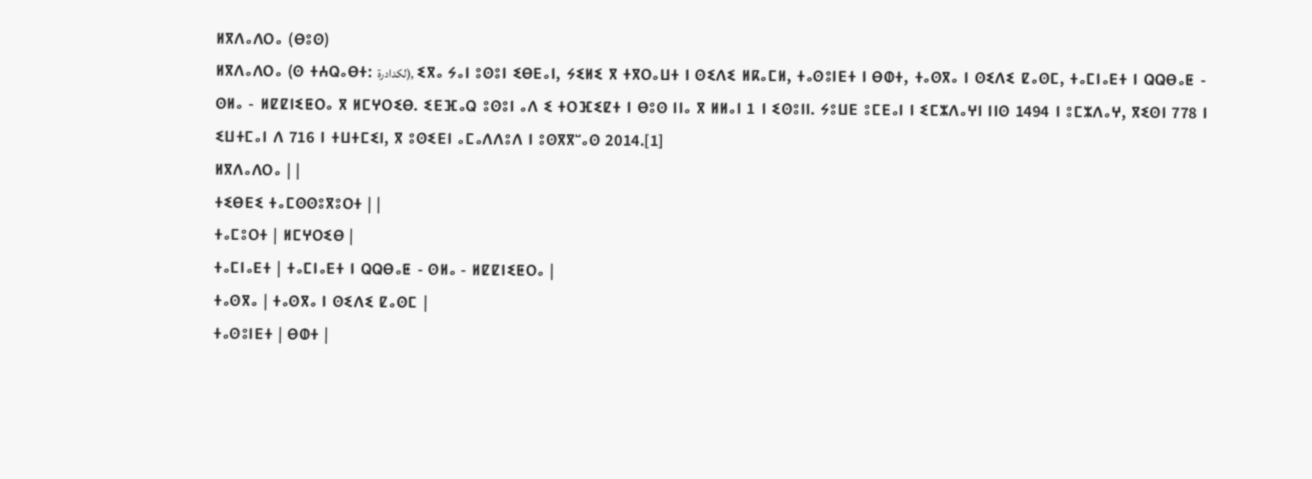ⵍⴳⴷⴰⴷⵔⴰ (ⴱⵓⵙ)
ⵍⴳⴷⴰⴷⵔⴰ (ⵙ ⵜⵄⵕⴰⴱⵜ: لكدادرة), ⵉⴳⴰ ⵢⴰⵏ ⵓⵙⵓⵏ ⵉⴱⴹⴰⵏ, ⵢⵉⵍⵉ ⴳ ⵜⴳⵔⴰⵡⵜ ⵏ ⵙⵉⴷⵉ ⵍⴽⴰⵎⵍ, ⵜⴰⵙⵓⵏⴹⵜ ⵏ ⴱⵀⵜ, ⵜⴰⵙⴳⴰ ⵏ ⵙⵉⴷⵉ ⵇⴰⵙⵎ, ⵜⴰⵎⵏⴰⴹⵜ ⵏ ⵕⵕⴱⴰⵟ - ⵙⵍⴰ - ⵍⵇⵇⵏⵉⵟⵔⴰ ⴳ ⵍⵎⵖⵔⵉⴱ. ⵉⴹⴼⴰⵕ ⵓⵙⵓⵏ ⴰⴷ ⵉ ⵜⵔⴼⵉⵇⵜ ⵏ ⴱⵓⵙ ⵏⵏⴰ ⴳ ⵍⵍⴰⵏ 1 ⵏ ⵉⵙⵓⵏⵏ. ⵢⵓⵡⴹ ⵓⵎⴹⴰⵏ ⵏ ⵉⵎⵣⴷⴰⵖⵏ ⵏⵏⵙ 1494 ⵏ ⵓⵎⵣⴷⴰⵖ, ⴳⵉⵙⵏ 778 ⵏ ⵉⵡⵜⵎⴰⵏ ⴷ 716 ⵏ ⵜⵡⵜⵎⵉⵏ, ⴳ ⵓⵙⵉⴹⵏ ⴰⵎⴰⴷⴷⵓⴷ ⵏ ⵓⵙⴳⴳⵯⴰⵙ 2014.[1]
ⵍⴳⴷⴰⴷⵔⴰ | |
ⵜⵉⴱⴹⵉ ⵜⴰⵎⵙⵙⵓⴳⵓⵔⵜ | |
ⵜⴰⵎⵓⵔⵜ | ⵍⵎⵖⵔⵉⴱ |
ⵜⴰⵎⵏⴰⴹⵜ | ⵜⴰⵎⵏⴰⴹⵜ ⵏ ⵕⵕⴱⴰⵟ - ⵙⵍⴰ - ⵍⵇⵇⵏⵉⵟⵔⴰ |
ⵜⴰⵙⴳⴰ | ⵜⴰⵙⴳⴰ ⵏ ⵙⵉⴷⵉ ⵇⴰⵙⵎ |
ⵜⴰⵙⵓⵏⴹⵜ | ⴱⵀⵜ |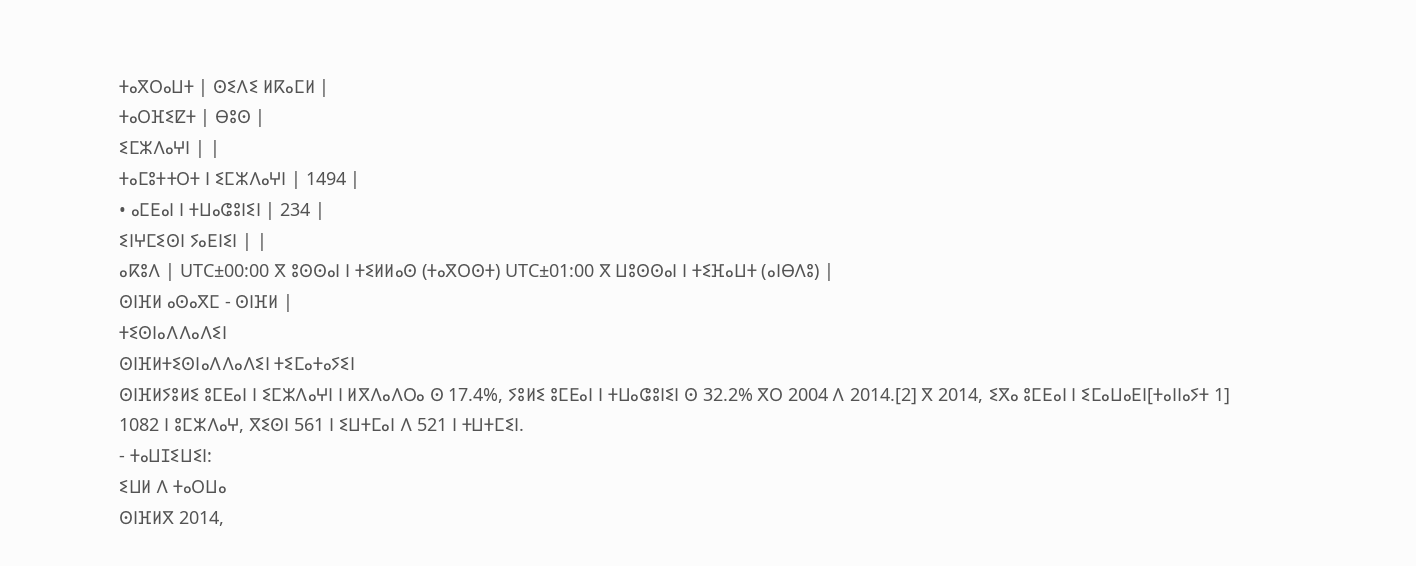ⵜⴰⴳⵔⴰⵡⵜ | ⵙⵉⴷⵉ ⵍⴽⴰⵎⵍ |
ⵜⴰⵔⴼⵉⵇⵜ | ⴱⵓⵙ |
ⵉⵎⵣⴷⴰⵖⵏ | |
ⵜⴰⵎⵓⵜⵜⵔⵜ ⵏ ⵉⵎⵣⴷⴰⵖⵏ | 1494 |
• ⴰⵎⴹⴰⵏ ⵏ ⵜⵡⴰⵛⵓⵏⵉⵏ | 234 |
ⵉⵏⵖⵎⵉⵙⵏ ⵢⴰⴹⵏⵉⵏ | |
ⴰⴽⵓⴷ | UTC±00:00 ⴳ ⵓⵙⵙⴰⵏ ⵏ ⵜⵉⵍⵍⴰⵙ (ⵜⴰⴳⵔⵙⵜ) UTC±01:00 ⴳ ⵡⵓⵙⵙⴰⵏ ⵏ ⵜⵉⴼⴰⵡⵜ (ⴰⵏⴱⴷⵓ) |
ⵙⵏⴼⵍ ⴰⵙⴰⴳⵎ - ⵙⵏⴼⵍ |
ⵜⵉⵙⵏⴰⴷⴷⴰⴷⵉⵏ
ⵙⵏⴼⵍⵜⵉⵙⵏⴰⴷⴷⴰⴷⵉⵏ ⵜⵉⵎⴰⵜⴰⵢⵉⵏ
ⵙⵏⴼⵍⵢⵓⵍⵉ ⵓⵎⴹⴰⵏ ⵏ ⵉⵎⵣⴷⴰⵖⵏ ⵏ ⵍⴳⴷⴰⴷⵔⴰ ⵙ 17.4%, ⵢⵓⵍⵉ ⵓⵎⴹⴰⵏ ⵏ ⵜⵡⴰⵛⵓⵏⵉⵏ ⵙ 32.2% ⴳⵔ 2004 ⴷ 2014.[2] ⴳ 2014, ⵉⴳⴰ ⵓⵎⴹⴰⵏ ⵏ ⵉⵎⴰⵡⴰⴹⵏ[ⵜⴰⵏⵏⴰⵢⵜ 1] 1082 ⵏ ⵓⵎⵣⴷⴰⵖ, ⴳⵉⵙⵏ 561 ⵏ ⵉⵡⵜⵎⴰⵏ ⴷ 521 ⵏ ⵜⵡⵜⵎⵉⵏ.
- ⵜⴰⵡⵊⵉⵡⵉⵏ:
ⵉⵡⵍ ⴷ ⵜⴰⵔⵡⴰ
ⵙⵏⴼⵍⴳ 2014,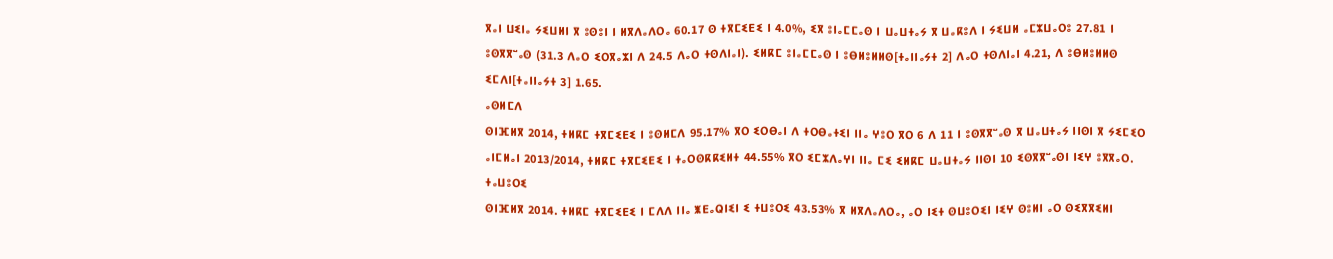ⴳⴰⵏ ⵡⵉⵏⴰ ⵢⵉⵡⵍⵏ ⴳ ⵓⵙⵓⵏ ⵏ ⵍⴳⴷⴰⴷⵔⴰ 60.17 ⵙ ⵜⴳⵎⵉⴹⵉ ⵏ 4.0%, ⵉⴳ ⵓⵏⴰⵎⵎⴰⵙ ⵏ ⵡⴰⵡⵜⴰⵢ ⴳ ⵡⴰⴽⵓⴷ ⵏ ⵢⵉⵡⵍ ⴰⵎⵣⵡⴰⵔⵓ 27.81 ⵏ ⵓⵙⴳⴳⵯⴰⵙ (31.3 ⴷⴰⵔ ⵉⵔⴳⴰⵣⵏ ⴷ 24.5 ⴷⴰⵔ ⵜⵙⴷⵏⴰⵏ). ⵉⵍⴽⵎ ⵓⵏⴰⵎⵎⴰⵙ ⵏ ⵓⴱⵍⵓⵍⵍⵙ[ⵜⴰⵏⵏⴰⵢⵜ 2] ⴷⴰⵔ ⵜⵙⴷⵏⴰⵏ 4.21, ⴷ ⵓⴱⵍⵓⵍⵍⵙ ⵉⵎⴷⵏ[ⵜⴰⵏⵏⴰⵢⵜ 3] 1.65.
ⴰⵙⵍⵎⴷ
ⵙⵏⴼⵍⴳ 2014, ⵜⵍⴽⵎ ⵜⴳⵎⵉⴹⵉ ⵏ ⵓⵙⵍⵎⴷ 95.17% ⴳⵔ ⵉⵔⴱⴰⵏ ⴷ ⵜⵔⴱⴰⵜⵉⵏ ⵏⵏⴰ ⵖⵓⵔ ⴳⵔ 6 ⴷ 11 ⵏ ⵓⵙⴳⴳⵯⴰⵙ ⴳ ⵡⴰⵡⵜⴰⵢ ⵏⵏⵙⵏ ⴳ ⵢⵉⵎⵉⵔ ⴰⵏⵎⵍⴰⵏ 2013/2014, ⵜⵍⴽⵎ ⵜⴳⵎⵉⴹⵉ ⵏ ⵜⴰⵔⵙⴽⴽⵉⵍⵜ 44.55% ⴳⵔ ⵉⵎⵣⴷⴰⵖⵏ ⵏⵏⴰ ⵎⵉ ⵉⵍⴽⵎ ⵡⴰⵡⵜⴰⵢ ⵏⵏⵙⵏ 10 ⵉⵙⴳⴳⵯⴰⵙⵏ ⵏⵉⵖ ⵓⴳⴳⴰⵔ.
ⵜⴰⵡⵓⵔⵉ
ⵙⵏⴼⵍⴳ 2014. ⵜⵍⴽⵎ ⵜⴳⵎⵉⴹⵉ ⵏ ⵎⴷⴷ ⵏⵏⴰ ⵥⴹⴰⵕⵏⵉⵏ ⵉ ⵜⵡⵓⵔⵉ 43.53% ⴳ ⵍⴳⴷⴰⴷⵔⴰ, ⴰⵔ ⵏⵉⵜ ⵙⵡⵓⵔⵉⵏ ⵏⵉⵖ ⵙⵓⵍⵏ ⴰⵔ ⵙⵉⴳⴳⵉⵍⵏ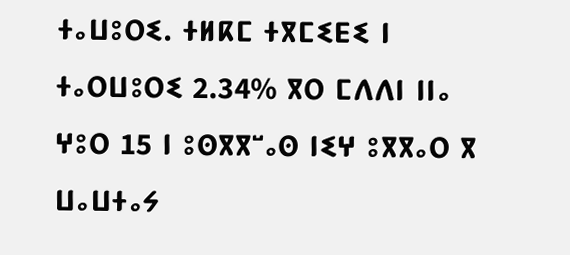ⵜⴰⵡⵓⵔⵉ. ⵜⵍⴽⵎ ⵜⴳⵎⵉⴹⵉ ⵏ ⵜⴰⵔⵡⵓⵔⵉ 2.34% ⴳⵔ ⵎⴷⴷⵏ ⵏⵏⴰ ⵖⵓⵔ 15 ⵏ ⵓⵙⴳⴳⵯⴰⵙ ⵏⵉⵖ ⵓⴳⴳⴰⵔ ⴳ ⵡⴰⵡⵜⴰⵢ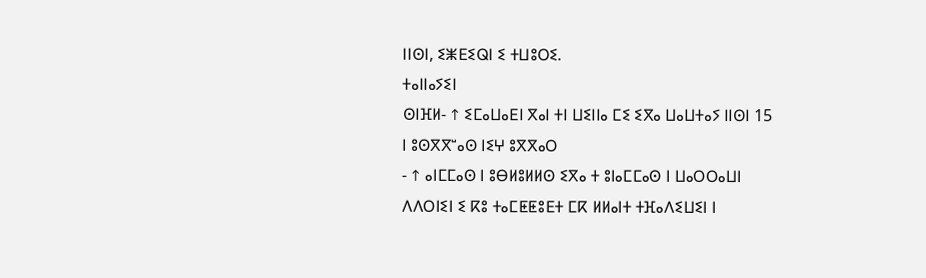ⵏⵏⵙⵏ, ⵉⵥⴹⵉⵕⵏ ⵉ ⵜⵡⵓⵔⵉ.
ⵜⴰⵏⵏⴰⵢⵉⵏ
ⵙⵏⴼⵍ- ↑ ⵉⵎⴰⵡⴰⴹⵏ ⴳⴰⵏ ⵜⵏ ⵡⵉⵏⵏⴰ ⵎⵉ ⵉⴳⴰ ⵡⴰⵡⵜⴰⵢ ⵏⵏⵙⵏ 15 ⵏ ⵓⵙⴳⴳⵯⴰⵙ ⵏⵉⵖ ⵓⴳⴳⴰⵔ
- ↑ ⴰⵏⵎⵎⴰⵙ ⵏ ⵓⴱⵍⵓⵍⵍⵙ ⵉⴳⴰ ⵜ ⵓⵏⴰⵎⵎⴰⵙ ⵏ ⵡⴰⵔⵔⴰⵡⵏ ⴷⴷⵔⵏⵉⵏ ⵉ ⴽⵓ ⵜⴰⵎⵟⵟⵓⴹⵜ ⵎⴽ ⵍⵍⴰⵏⵜ ⵜⴼⴰⴷⵉⵡⵉⵏ ⵏ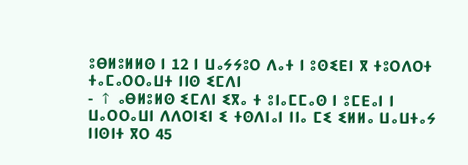ⵓⴱⵍⵓⵍⵍⵙ ⵏ 12 ⵏ ⵡⴰⵢⵢⵓⵔ ⴷⴰⵜ ⵏ ⵓⵙⵉⴹⵏ ⴳ ⵜⵓⵔⴷⵔⵜ ⵜⴰⵎⴰⵔⵔⴰⵡⵜ ⵏⵏⵙ ⵉⵎⴷⵏ
- ↑ ⴰⴱⵍⵓⵍⵙ ⵉⵎⴷⵏ ⵉⴳⴰ ⵜ ⵓⵏⴰⵎⵎⴰⵙ ⵏ ⵓⵎⴹⴰⵏ ⵏ ⵡⴰⵔⵔⴰⵡⵏ ⴷⴷⵔⵏⵉⵏ ⵉ ⵜⵙⴷⵏⴰⵏ ⵏⵏⴰ ⵎⵉ ⵉⵍⵍⴰ ⵡⴰⵡⵜⴰⵢ ⵏⵏⵙⵏⵜ ⴳⵔ 45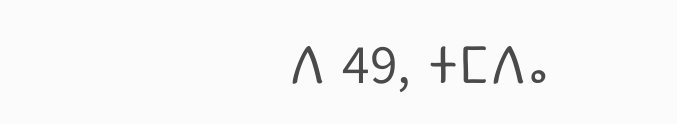ⴷ 49, ⵜⵎⴷⴰ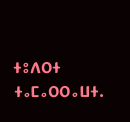ⵜⵓⴷⵔⵜ ⵜⴰⵎⴰⵔⵔⴰⵡⵜ.